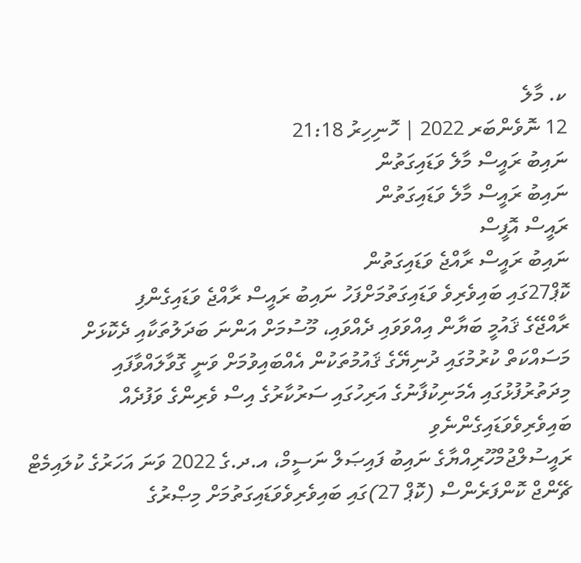ކ. މާލެ
12 ނޮވެންބަރ 2022 | ހޮނިހިރު 21:18
ނައިބު ރައީސް މާލެ ވަޑައިގަތުން
ނައިބު ރައީސް މާލެ ވަޑައިގަތުން
ރައީސް އޮފީސް
ނައިބު ރައީސް ރާއްޖެ ވަޑައިގަތުން
ކޮޕް27ގައި ބައިވެރިވެ ވަޑައިގަތުމަށްފަހު ނައިބު ރައީސް ރާއްޖެ ވަޑައިގެންފި
ރާއްޖޭގެ ޤައުމީ ބަޔާން އިއްވަވައި ދެއްވައި، މޫސުމަށް އަންނަ ބަދަލުތަކާއި ދެކޮޅަށް މަސައްކަތް ކުރުމުގައި ދުނިޔޭގެ ޤައުމުތަކުން އެއްބައިވުމަށް ވަނީ ގޮވާލައްވާފައި
މިދަތުރުފުޅުގައި އެމަނިކުފާނުގެ އަރިހުގައި ސަރުކާރުގެ އިސް ވެރިންގެ ވަފުދެއް ބައިވެރިވެވަޑައިގެންނެވި
ރައީސުލްޖުމްހޫރިއްޔާގެ ނައިބު ފައިޞަލް ނަސީމް، އ.ދ.ގެ 2022 ވަނަ އަހަރުގެ ކުލައިމެޓް ޗޭންޖް ކޮންފަރެންސް (ކޮޕް 27)ގައި ބައިވެރިވެވަޑައިގަތުމަށް މިޞްރުގެ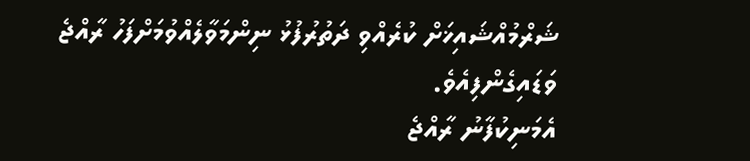ޝަރްމުއްޝައިޚަށް ކުރެއްވި ދަތުރުފުޅު ނިންމަވާލެއްވުމަށްފަހު ރާއްޖެ ވަޑައިގެންފިއެވެ.
އެމަނިކުފާނު ރާއްޖެ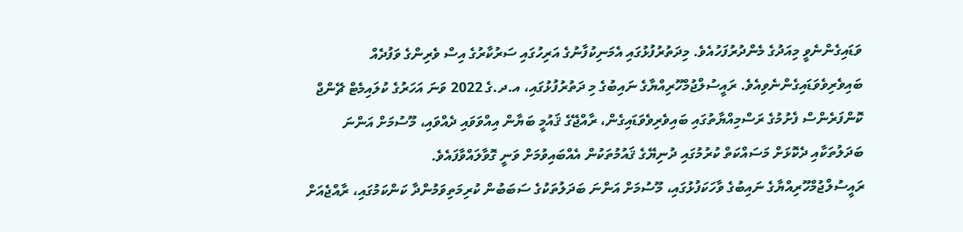ވަޑައިގެންނެވީ މިއަދުގެ މެންދުރުފަހުއެވެ. މިދަތުރުފުޅުގައި އެމަނިކުފާނުގެ އަރިހުގައި ސަރުކާރުގެ އިސް ވެރިންގެ ވަފުދެއް ބައިވެރިވެވަޑައިގެންނެވިއެވެ. ރައީސުލްޖުމްހޫރިއްޔާގެ ނައިބުގެ މި ދަތުރުފުޅުގައި، އ.ދ.ގެ 2022 ވަނަ އަހަރުގެ ކުލައިމެޓް ޗޭންޖް ކޮންފަރެންސް ފެށުމުގެ ރަސްމިއްޔާތުގައި ބައިވެރިވެވަޑައިގެން، ރާއްޖޭގެ ޤައުމީ ބަޔާން އިއްވަވައި ދެއްވައި، މޫސުމަށް އަންނަ ބަދަލުތަކާއި ދެކޮޅަށް މަސައްކަތް ކުރުމުގައި ދުނިޔޭގެ ޤައުމުތަކުން އެއްބައިވުމަށް ވަނީ ގޮވާލައްވާފައެވެ.
ރައީސުލްޖުމްހޫރިއްޔާގެ ނައިބުގެ ވާހަކަފުޅުގައި، މޫސުމަށް އަންނަ ބަދަލުތަކުގެ ސަބަބުން ކުރިމަތިވަމުންދާ ކަންކަމުގައި، ރާއްޖެއަށް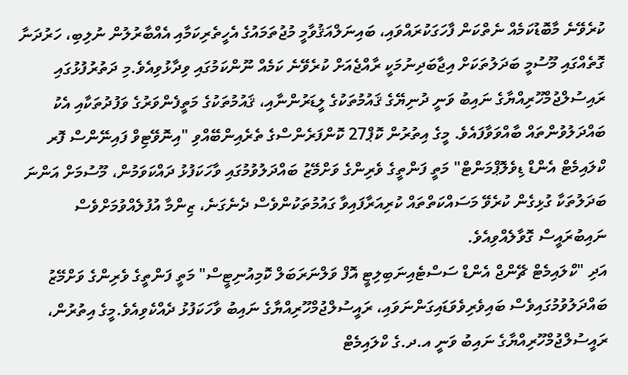ކުރެވޭނެ މާބޮޑުކަމެއް ނެތްކަން ފާހަގަކުރައްވައި، ބައިނަލްއަޤުވާމީ މުޖުތަމައުގެ އެހީތެރިކަމާއި އެއްބާރުލުން ނުލިބި، ހަރުދަނާ ގޮތެއްގައި މޫސުމީ ބަދަލުތަކަށް އިޖާބަދިނުމަކީ ރާއްޖެއަށް ކުރެވޭނެ ކަމެއް ނޫންކަމުގައި ވިދާޅުވިއެވެ.މި ދަތުރުފުޅުގައި ރައިސުލްޖުމްހޫރިއްޔާގެ ނައިބު ވަނީ ދުނިޔޭގެ ޤައުމުތަކުގެ ލީޑަރުންނާއި، ޤައުމުތަކުގެ މަތީފެންވަރުގެ ވަފުދުތަކާއި އެކު ބައްދަލުވުންތައް ބާއްވަވާފައެވެ. މީގެ އިތުރުން ކޮޕް27 ކޮންފަރެންސްގެ ތެރެއިންބޭއްވި "އިނޮވޭޓިވް ފައިނޭންސް ފޮރ ކްލައިމެޓް އެންޑް ޑިވެލޮޕްމަންޓް" މަތީ ފަންތީގެ ވެރިންގެ ވަށްމޭޒު ބައްދަލުވުމުގައި ވާހަކަފުޅު ދައްކަވަމުން، މޫސުމަށް އަންނަ ބަދަލުތަކާ ގުޅިގެން ކުރެވޭ މަސައްކަތްތައް ކުރިއަރާފައިވާ ގައުމުތަކުންވެސް ދެނެގަނެ، ޒިންމާ އުފުލެއްވުމަށްވެސް ނައިބުރައީސް ގޮވާލެއްވިއެވެ.
އަދި "ކްލައިމެޓް ޗޭންޖް އެންޑް ސަސްޓެއިނަބިލިޓީ އޮފް ވަލްނަރަބަލް ކޮމިއުނިޓީސް" މަތީ ފަންތީގެ ވެރިންގެ ވަށްމޭޒު ބައްދަލުވުމުގައިވެސް ބައިވެރިވެވަޑައިގަންނަވައި، ރައީސުލްޖުމްހޫރިއްޔާގެ ނައިބު ވާހަކަފުޅު ދެއްކެވިއެވެ.މީގެ އިތުރުން، ރައީސުލްޖުމްހޫރިއްޔާގެ ނައިބު ވަނީ އ.ދ.ގެ ކްލައިމެޓް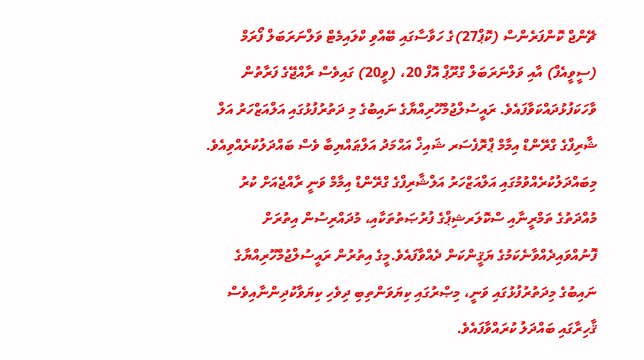ޗޭންޖް ކޮންފަރެންސް (ކޮޕް27)ގެ ހަވާސާގައި ބޭއްވި ކްލައިމެޓް ވަލްނަރަބަލް ފޯރަމް (ސީވީއެފް) އާއި ވަލްނަރަބަލް ގްރޫޕް އޮފް 20، (ވީ20) ގައިވެސް ރާއްޖޭގެ ފަރާތުން ވާހަކަފުޅުދައްކަވާފައެވެ. ރައީސުލްޖުމްހޫރިއްޔާގެ ނައިބުގެ މި ދަތުރުފުޅުގައި އަލްއަޒްހަރު އަލް ޝާރިފްގެ ގްރޭންޑް އިމާމް ޕްރޮފެސަރ ޝައިޚް އަޙްމަދު އަލްޠައްޔިބާ ވެސް ބައްދަލުކުރެއްވިއެވެ.
މިބައްދަލުކުރެއްވުމުގައި އަލްއަޒްހަރު އަލްޝާރިފްގެ ގްރޭންޑް އިމާމް ވަނީ ރާއްޖެއަށް ކުރު މުއްދަތުގެ ތަމްރީނާއި ސްކޮލަރޝިޕްގެ ފުރުޞަތުތަކާއި، މުދައްރިސުން އިތުރަށް ފޮނުއްވައިދެއްވާނެކަމުގެ ޔަޤީންކަން ދެއްވާފައެވެ.މީގެ އިތުރުން ރައީސުލްޖުމްހޫރިއްޔާގެ ނައިބުގެ މިދަތުރުފުޅުގައި ވަނީ، މިޞްރުގައި ކިޔަވަންތިބި ދިވެހި ކިޔަވާކުދިންނާއިވެސް ޤާހިރާގައި ބައްދަލު ކުރައްވާފައެވެ.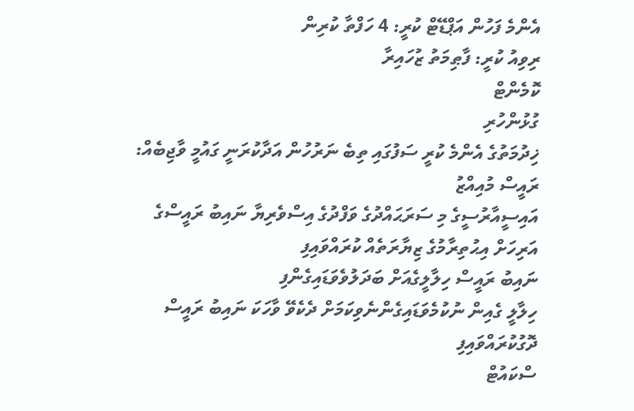އެންމެ ފަހުން އަޕްޑޭޓް ކުރީ: 4 ހަފްތާ ކުރިން
ރިވިއު ކުރީ: ފާޠިމަތު ޒުހައިރާ
ކޮމެންޓް
ގުޅުންހުރި
ޚިދުމަތުގެ އެންމެ ކުރީ ސަފުގައި ތިބެ ނަރުހުން އަދާކުރަނީ ގައުމީ ވާޖިބެއް: ރައީސް މުއިއްޒު
އައިސީއާރުސީގެ މި ސަރަޙައްދުގެ ވަފްދުގެ އިސްވެރިޔާ ނައިބު ރައީސްގެ އަރިހަށް އިޙުތިރާމުގެ ޒިޔާރަތެއް ކުރައްވައިފި
ނައިބު ރައީސް ހިލާލީގެއަށް ބަދަލުވެވަޑައިގެންފި
ހިލާލީ ގެއިން ނުކުމެވަޑައިގެންނެވިކަމަށް ދެކެވޭ ވާހަކަ ނައިބު ރައީސް ދޮގުކުރައްވައިފި
ސްކައުޓް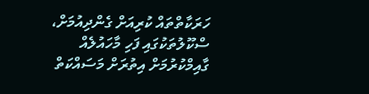ހަރަކާތްތައް ކުރިއަށް ގެންދިއުމަށް، ސްކޫލުތަކުގައި ފަހި މާހައުލެއް ގާއިމްކުރުމަށް އިތުރަށް މަސައްކަތް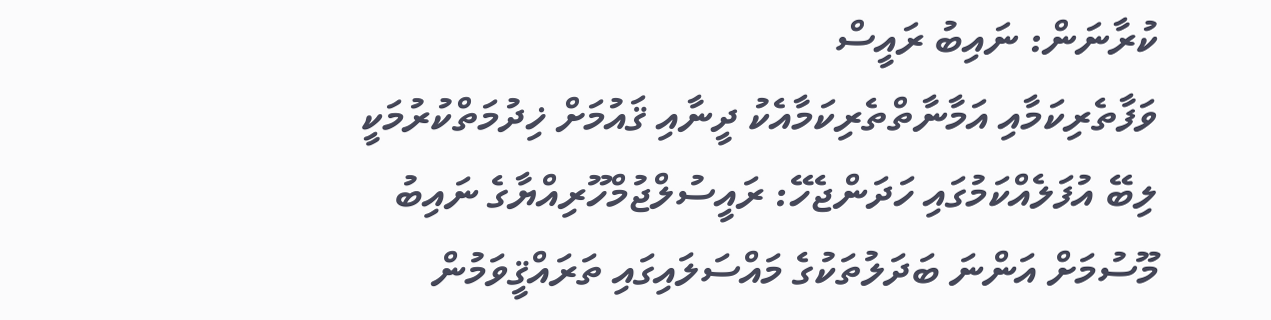ކުރާނަން: ނައިބު ރައީސް
ވަފާތެރިކަމާއި އަމާނާތްތެރިކަމާއެކު ދީނާއި ޤައުމަށް ޚިދުމަތްކުރުމަކީ ލިބޭ އުފަލެއްކަމުގައި ހަދަންޖެހޭ: ރައީސުލްޖުމްހޫރިއްޔާގެ ނައިބު
މޫސުމަށް އަންނަ ބަދަލުތަކުގެ މައްސަލައިގައި ތަރައްޤީވަމުން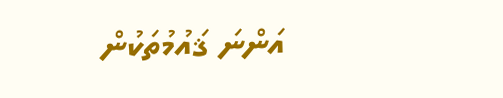އަންނަ ޤައުމުތަކުން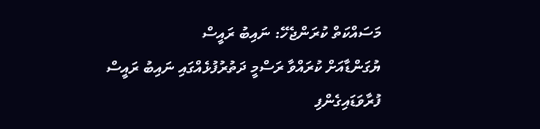މަސައްކަތް ކުރަންޖެހޭ: ނައިބު ރައީސް
ޔުގަންޑާއަށް ކުރައްވާ ރަސްމީ ދަތުރުފުޅެއްގައި ނައިބު ރައީސް ފުރާވަޑައިގެންފި